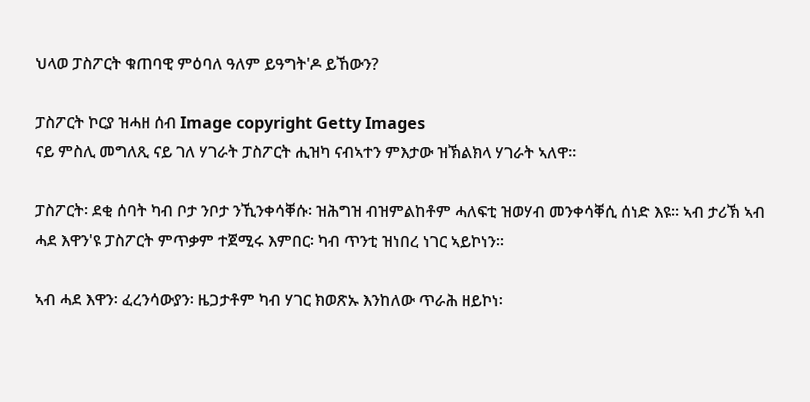ህላወ ፓስፖርት ቁጠባዊ ምዕባለ ዓለም ይዓግት'ዶ ይኸውን?

ፓስፖርት ኮርያ ዝሓዘ ሰብ Image copyright Getty Images
ናይ ምስሊ መግለጺ ናይ ገለ ሃገራት ፓስፖርት ሒዝካ ናብኣተን ምእታው ዝኽልክላ ሃገራት ኣለዋ።

ፓስፖርት፡ ደቂ ሰባት ካብ ቦታ ንቦታ ንኺንቀሳቐሱ፡ ዝሕግዝ ብዝምልከቶም ሓለፍቲ ዝወሃብ መንቀሳቐሲ ሰነድ እዩ። ኣብ ታሪኽ ኣብ ሓደ እዋን'ዩ ፓስፖርት ምጥቃም ተጀሚሩ እምበር፡ ካብ ጥንቲ ዝነበረ ነገር ኣይኮነን።

ኣብ ሓደ እዋን፡ ፈረንሳውያን፡ ዜጋታቶም ካብ ሃገር ክወጽኡ እንከለው ጥራሕ ዘይኮነ፡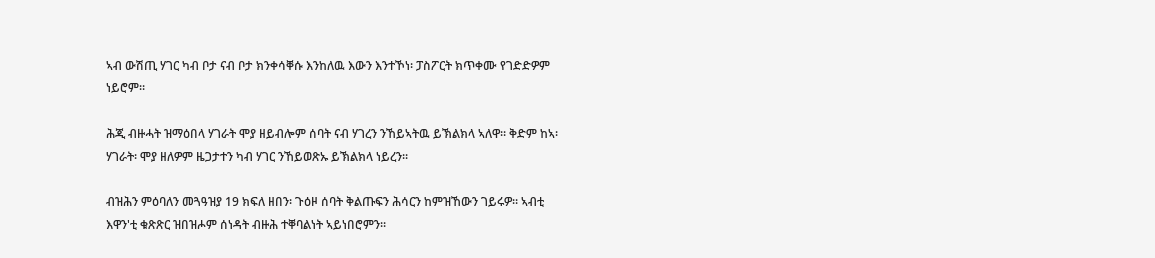ኣብ ውሽጢ ሃገር ካብ ቦታ ናብ ቦታ ክንቀሳቐሱ እንከለዉ እውን እንተኾነ፡ ፓስፖርት ክጥቀሙ የገድድዎም ነይሮም።

ሕጂ ብዙሓት ዝማዕበላ ሃገራት ሞያ ዘይብሎም ሰባት ናብ ሃገረን ንኸይኣትዉ ይኽልክላ ኣለዋ። ቅድም ከኣ፡ ሃገራት፡ ሞያ ዘለዎም ዜጋታተን ካብ ሃገር ንኸይወጽኡ ይኽልክላ ነይረን።

ብዝሕን ምዕባለን መጓዓዝያ 19 ክፍለ ዘበን፡ ጉዕዞ ሰባት ቅልጡፍን ሕሳርን ከምዝኸውን ገይሩዎ። ኣብቲ እዋን'ቲ ቁጽጽር ዝበዝሖም ሰነዳት ብዙሕ ተቐባልነት ኣይነበሮምን።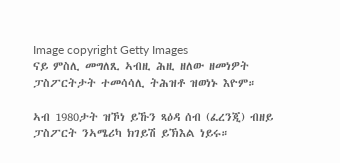Image copyright Getty Images
ናይ ምስሊ መግለጺ ኣብዚ ሕዚ ዘለው ዘመነዎት ፓስፖርትታት ተመሳሳሊ ትሕዝቶ ዝወነኑ እዮም።

ኣብ 1980ታት ዝኾነ ይኹን ጻዕዳ ሰብ (ፈረንጂ) ብዘይ ፓስፖርት ንኣሜሪካ ክገይሽ ይኽእል ነይሩ።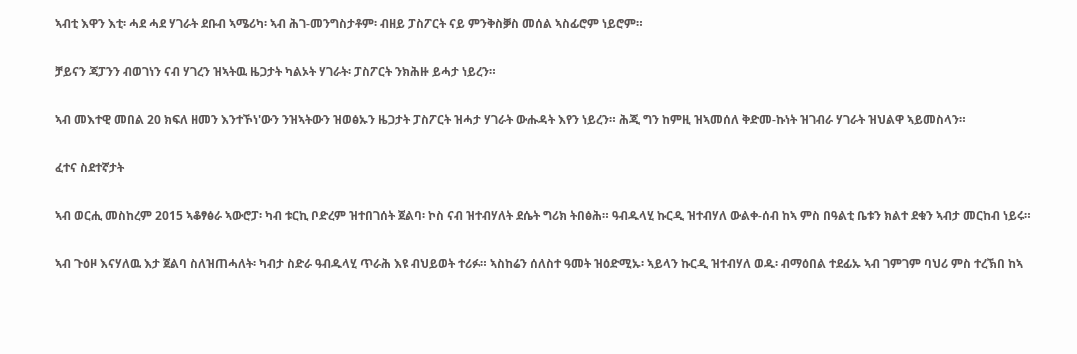ኣብቲ እዋን እቲ፡ ሓደ ሓደ ሃገራት ደቡብ ኣሜሪካ፡ ኣብ ሕገ-መንግስታቶም፡ ብዘይ ፓስፖርት ናይ ምንቅስቓስ መሰል ኣስፊሮም ነይሮም።

ቻይናን ጃፓንን ብወገነን ናብ ሃገረን ዝኣትዉ ዜጋታት ካልኦት ሃገራት፡ ፓስፖርት ንክሕዙ ይሓታ ነይረን።

ኣብ መእተዊ መበል 20 ክፍለ ዘመን እንተኾነ'ውን ንዝኣትውን ዝወፅኡን ዜጋታት ፓስፖርት ዝሓታ ሃገራት ውሑዳት እየን ነይረን። ሕጂ ግን ከምዚ ዝኣመሰለ ቅድመ-ኩነት ዝገብራ ሃገራት ዝህልዋ ኣይመስላን።

ፈተና ስደተኛታት

ኣብ ወርሒ መስከረም 2015 ኣቆፃፅራ ኣውሮፓ፡ ካብ ቱርኪ ቦድረም ዝተበገሰት ጀልባ፡ ኮስ ናብ ዝተብሃለት ደሴት ግሪክ ትበፅሕ። ዓብዱላሂ ኩርዲ ዝተብሃለ ውልቀ-ሰብ ከኣ ምስ በዓልቲ ቤቱን ክልተ ደቁን ኣብታ መርከብ ነይሩ።

ኣብ ጉዕዞ እናሃለዉ እታ ጀልባ ስለዝጠሓለት፡ ካብታ ስድራ ዓብዱላሂ ጥራሕ እዩ ብህይወት ተሪፉ። ኣስከሬን ሰለስተ ዓመት ዝዕድሚኡ፡ ኣይላን ኩርዲ ዝተብሃለ ወዱ፡ ብማዕበል ተደፊኡ ኣብ ገምገም ባህሪ ምስ ተረኽበ ከኣ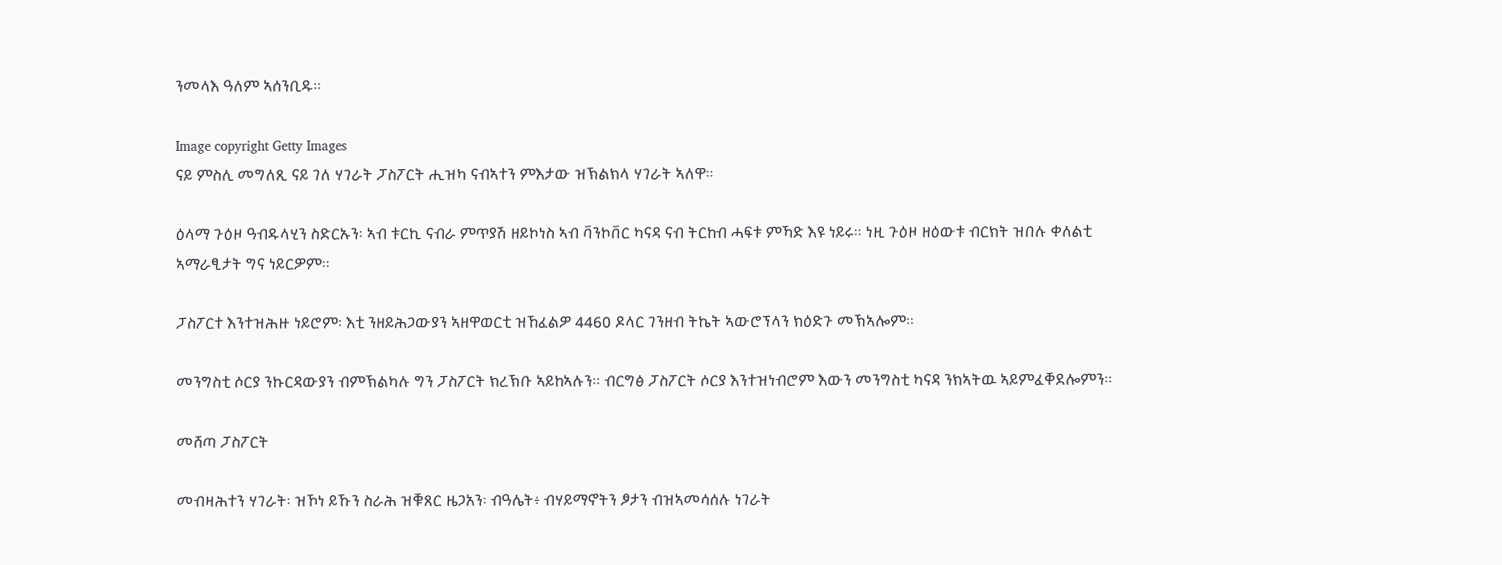ንመላእ ዓለም ኣሰንቢዱ።

Image copyright Getty Images
ናይ ምስሊ መግለጺ ናይ ገለ ሃገራት ፓስፖርት ሒዝካ ናብኣተን ምእታው ዝኽልክላ ሃገራት ኣለዋ።

ዕላማ ጉዕዞ ዓብዱላሂን ስድርኡን፡ ኣብ ቱርኪ ናብራ ምጥያሽ ዘይኮነስ ኣብ ቫንኮቨር ካናዳ ናብ ትርከብ ሓፍቱ ምኻድ እዩ ነይሩ። ነዚ ጉዕዞ ዘዕውቱ ብርክት ዝበሉ ቀለልቲ ኣማራፂታት ግና ነይርዎም።

ፓስፖርተ እንተዝሕዙ ነይሮም፡ እቲ ንዘይሕጋውያን ኣዘዋወርቲ ዝኸፈልዎ 4460 ዶላር ገንዘብ ትኬት ኣውሮፕላን ክዕድጉ መኽኣሎም።

መንግስቲ ሶርያ ንኩርዳውያን ብምኽልካሉ ግን ፓስፖርት ክረኽቡ ኣይከኣሉን። ብርግፅ ፓስፖርት ሶርያ እንተዝነብሮም እውን መንግስቲ ካናዳ ንክኣትዉ ኣይምፈቐደሎምን።

መሸጣ ፓስፖርት

መብዛሕተን ሃገራት፡ ዝኾነ ይኹን ስራሕ ዝቑጸር ዜጋአን፡ ብዓሌት፥ ብሃይማኖትን ፆታን ብዝኣመሳሰሉ ነገራት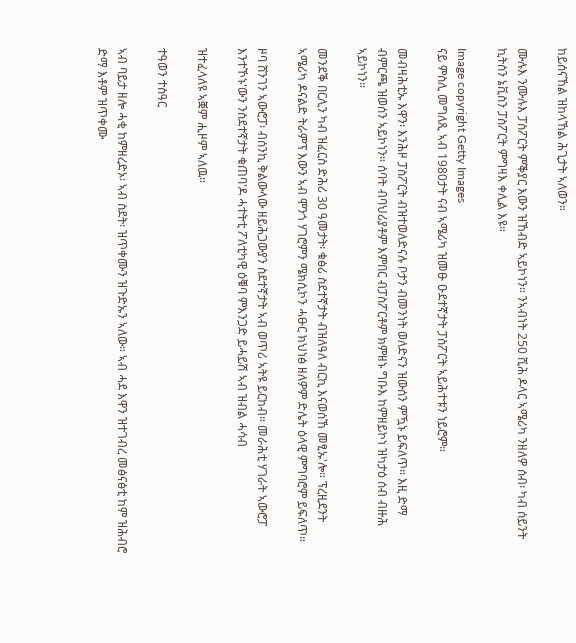ከይሰናኸል ዝከላኸል ሕጊታት ኣለወን።

ሙሉእ ንሙሉእ ፓስፖርት ምቕያር እውን ዝኸብድ ኣይኮነን። ንኣብነት 250 ሺሕ ዶላር ኣሜሪካ ንዘለዎ ሰብ፡ ካብ ሰይንት ኪትስን ኔቪስን ፓስፖርት ምግዛእ ቀሊል እዩ።

Image copyright Getty Images
ናይ ምስሊ መግለጺ ኣብ 1980ታት ናብ ኣሜሪካ ዝመፁ ዑደተኛታት ፓስፖርት ኣይሕተቱን ነይሮም።

መብዛሕቲኡ እዋን፡ እንሕዞ ፓስፖርት ብዝተወለድናሉ ቦታን ብመንነት ወለድናን ዝውሰን ምዃኑ ይፍለጥ። እዚ ድማ ብምርጫ ዝወሰን ኣይኮነን። ሰባት ብባህሪያቶም እምበር ብፓስፖርቶም ክምዘኑ ግቡእ ከምዘይኮነ ዝካታዕ ሰብ ብዙሕ ኣይኮነን።

መንደቕ በርሊን ካብ ዝፈርስ ድሕሪ 30 ዓመታት፡ ቁፅሪ ስደተኛታት ብዝለዓለ ብርኪ እናወሰኸ መፂኡ'ሎ። ፕረዚደንት ኣሜሪካ ዶናልድ ትራምፕ እውን ኣብ ሞንጎ ሃገሮምን ሜክሲኮን ሓፁር ክህነፅ ዘለዎም ድሌት ዕላዊ ምግባሮም ይፍለጥ።

ዞባ ሸንገን ኣውሮፓ፡ ብሰንኪ ቅልውላው ዘይሕጋውያን ስደተኛታት ኣብ ወጥሪ ኣትዩ ይርከብ። መራሕቲ ሃገራት ኣውሮፓ እንተኾኑ'ውን ንስደተኛታት ቁጠባ'ዶ ሓተትቲ ፖለቲካዊ ዕቑባ ምእንጋድ ይሓይሽ ኣብ ዝብል ሓሳብ

ዝተፈላለዩ ኣቛም ሒዞም ኣለዉ።

ተዓወን ተስዓር

ኣብ ባይታ ዘሎ ሓቂ ከምዘረድኦ፡ ኣብ ስደት፡ ዝጥቀሙን ዝጉድኡን ኣለው። ኣብ ሓደ እዋን ዝተገብረ መፅናፅቲ ከም ዝሕብሮ ድማ እቶም ዝጥቀሙ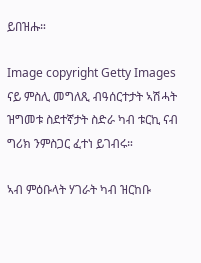ይበዝሑ።

Image copyright Getty Images
ናይ ምስሊ መግለጺ ብዓሰርተታት ኣሽሓት ዝግመቱ ስደተኛታት ስድራ ካብ ቱርኪ ናብ ግሪክ ንምስጋር ፈተነ ይገብሩ።

ኣብ ምዕቡላት ሃገራት ካብ ዝርከቡ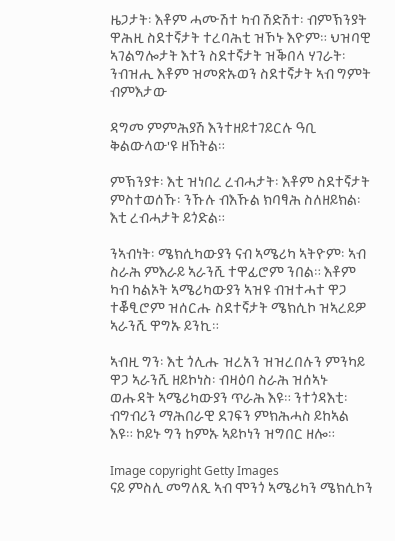ዜጋታት፡ እቶም ሓሙሽተ ካብ ሽድሽተ፡ ብምኽንያት ዋሕዚ ስደተኛታት ተረባሕቲ ዝኾኑ እዮም። ህዝባዊ ኣገልግሎታት እተን ስደተኛታት ዝቕበላ ሃገራት፡ ንብዝሒ እቶም ዝመጽኡወን ስደተኛታት ኣብ ግምት ብምእታው

ዳግመ ምምሕያሽ እንተዘይተገይርሉ ዓቢ ቅልውላው'ዩ ዘኸትል።

ምኽንያቱ፡ እቲ ዝነበረ ረብሓታት፡ እቶም ስደተኛታት ምስተወሰኹ፡ ንኹሉ ብእኹል ክባፃሕ ስለዘይክል፡ እቲ ረብሓታት ይጎድል።

ንኣብነት፡ ሜክሲካውያን ናብ ኣሜሪካ ኣትዮም፡ ኣብ ስራሕ ምእራይ ኣራንሺ ተዋፊሮም ንበል። እቶም ካብ ካልኦት ኣሜሪካውያን ኣዝዩ ብዝተሓተ ዋጋ ተቖፂሮም ዝሰርሑ ስደተኛታት ሜክሲኮ ዝኣረይዎ ኣራንሺ ዋግኡ ይንኪ።

ኣብዚ ግን፡ እቲ ጎሊሑ ዝረአን ዝዝረበሉን ምንካይ ዋጋ ኣራንሺ ዘይኮነስ፡ ብዛዕባ ስራሕ ዝሰኣኑ ወሑዳት ኣሜሪካውያን ጥራሕ እዩ። ንተጎዳእቲ፡ ብግብሪን ማሕበራዊ ደገፍን ምክሕሓስ ይከኣል እዩ። ኮይኑ ግን ከምኡ ኣይኮነን ዝግበር ዘሎ።

Image copyright Getty Images
ናይ ምስሊ መግለጺ ኣብ ሞንጎ ኣሜሪካን ሜክሲኮን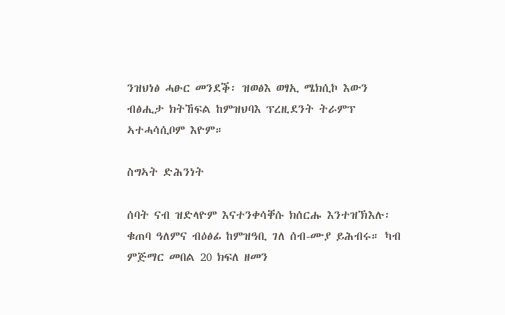ንዝህነፅ ሓፁር መንደቕ፡ ዝወፅእ ወፃኢ ሜክሲኮ እውን ብፅሒታ ክትኸፍል ከምዝህባእ ፕረዚደንት ትራምፕ ኣተሓሳሲቦም እዮም።

ስግኣት ድሕንነት

ሰባት ናብ ዝድላዮም እናተንቀሳቐሱ ክሰርሑ እንተዝኽእሉ፡ ቁጠባ ዓለምና ብዕፅፊ ከምዝዓቢ ገለ ሰብ-ሙያ ይሕብሩ። ካብ ምጅማር መበል 20 ክፍለ ዘመን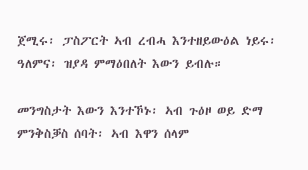ጀሚሩ፡ ፓስፖርት ኣብ ረብሓ እንተዘይውዕል ነይሩ፡ ዓለምና፡ ዝያዳ ምማዕበለት እውን ይብሉ።

መንግስታት እውን እንተኾኑ፡ ኣብ ጉዕዞ ወይ ድማ ምንቅስቓስ ሰባት፡ ኣብ እዋን ሰላም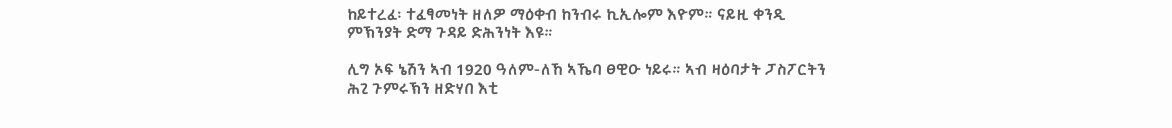ከይተረፈ፡ ተፈፃመነት ዘለዎ ማዕቀብ ከንብሩ ኪኢሎም እዮም። ናይዚ ቀንዲ ምኽንያት ድማ ጉዳይ ድሕንነት እዩ።

ሊግ ኦፍ ኔሽን ኣብ 1920 ዓለም-ለኸ ኣኼባ ፀዊዑ ነይሩ። ኣብ ዛዕባታት ፓስፖርትን ሕጊ ጉምሩኽን ዘድሃበ እቲ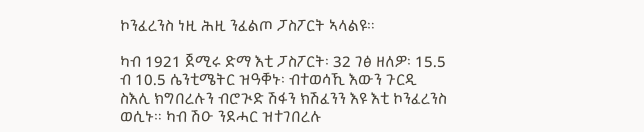ኮንፈረንስ ነዚ ሕዚ ንፈልጦ ፓስፖርት ኣላልዩ።

ካብ 1921 ጀሚሩ ድማ እቲ ፓስፖርት፡ 32 ገፅ ዘለዎ፡ 15.5 ብ 10.5 ሴንቲሜትር ዝዓቐኑ፡ ብተወሳኺ እውን ጉርዲ ስእሊ ክግበረሉን ብሮጒድ ሽፋን ክሽፈንን እዩ እቲ ኮንፈረንስ ወሲኑ። ካብ ሽዑ ንደሓር ዝተገበረሉ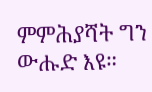ምምሕያሻት ግን ውሑድ እዩ።